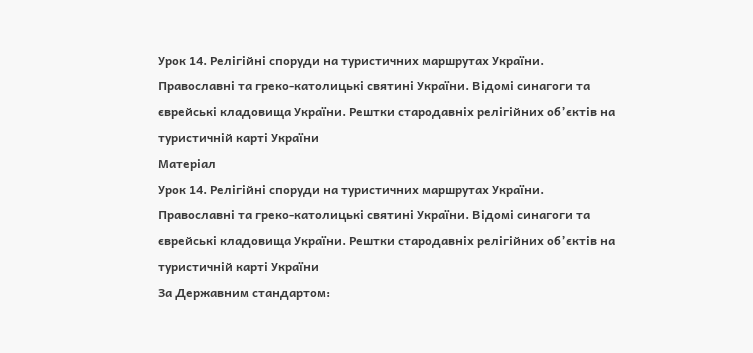Урок 14. Релігійні споруди на туристичних маршрутах України. Православні та греко-католицькі святині України. Відомі синагоги та єврейські кладовища України. Рештки стародавніх релігійних об’єктів на туристичній карті України
Матеріал
Урок 14. Релігійні споруди на туристичних маршрутах України. Православні та греко-католицькі святині України. Відомі синагоги та єврейські кладовища України. Рештки стародавніх релігійних об’єктів на туристичній карті України
За Державним стандартом: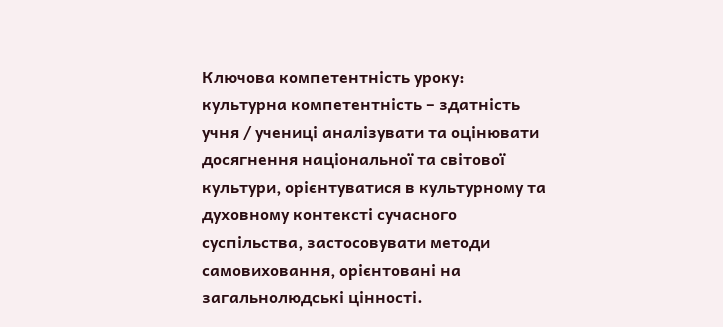Ключова компетентність уроку: культурна компетентність – здатність учня / учениці аналізувати та оцінювати досягнення національної та світової культури, орієнтуватися в культурному та духовному контексті сучасного суспільства, застосовувати методи самовиховання, орієнтовані на загальнолюдські цінності.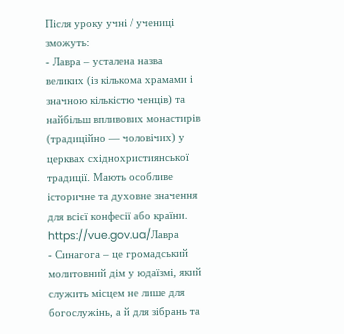Після уроку учні / учениці зможуть:
- Лавра – усталена назва великих (із кількома храмами і значною кількістю ченців) та найбільш впливових монастирів (традиційно — чоловічих) у церквах східнохристиянської традиції. Мають особливе історичне та духовне значення для всієї конфесії або країни. https://vue.gov.ua/Лавра
- Синагога – це громадський молитовний дім у юдаїзмі, який служить місцем не лише для богослужінь, а й для зібрань та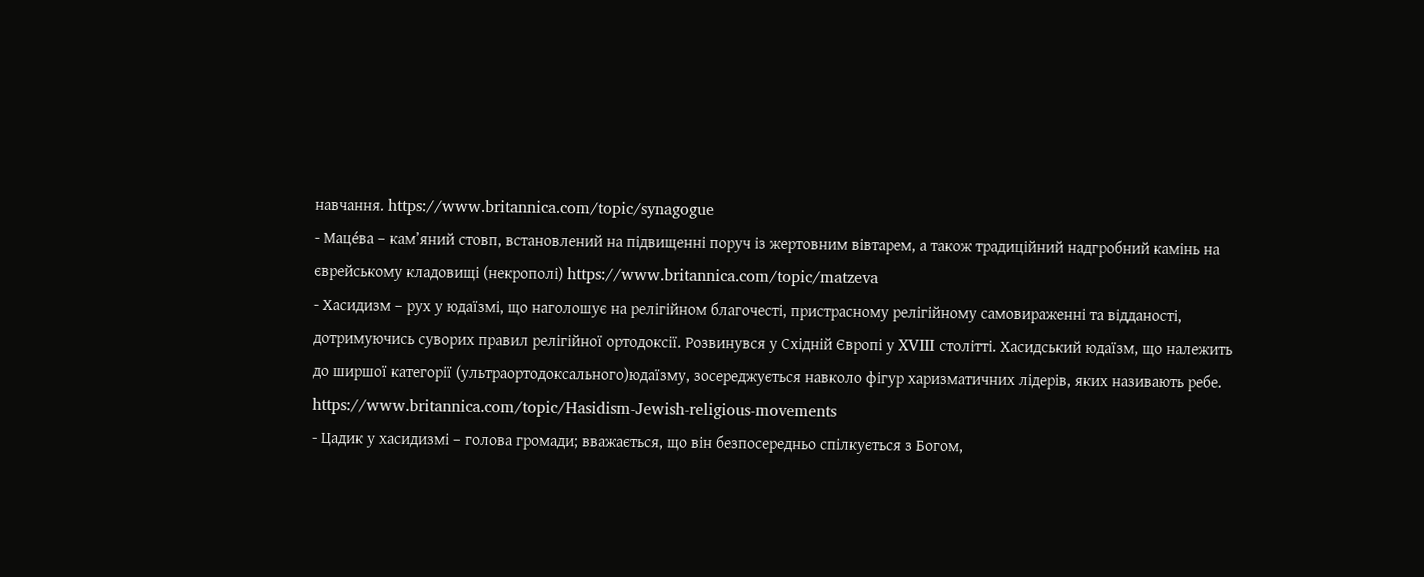навчання. https://www.britannica.com/topic/synagogue
- Маце́ва – кам’яний стовп, встановлений на підвищенні поруч із жертовним вівтарем, а також традиційний надгробний камінь на єврейському кладовищі (некрополі) https://www.britannica.com/topic/matzeva
- Хасидизм – рух у юдаїзмі, що наголошує на релігійном благочесті, пристрасному релігійному самовираженні та відданості, дотримуючись суворих правил релігійної ортодоксії. Розвинувся у Східній Європі у XVIII столітті. Хасидський юдаїзм, що належить до ширшої категорії (ультраортодоксального)юдаїзму, зосереджується навколо фігур харизматичних лідерів, яких називають ребе. https://www.britannica.com/topic/Hasidism-Jewish-religious-movements
- Цадик у хасидизмі – голова громади; вважається, що він безпосередньо спілкується з Богом,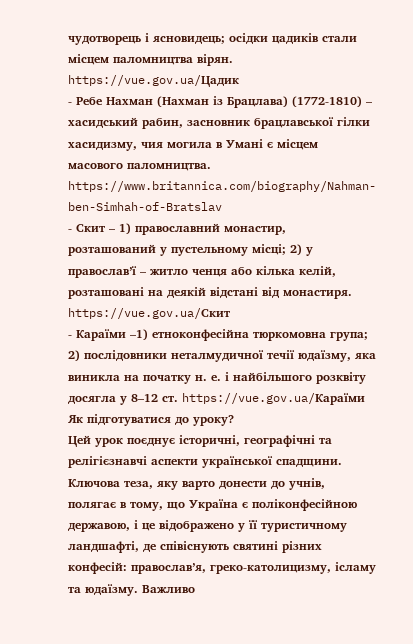чудотворець і ясновидець; осідки цадиків стали місцем паломництва вірян. https://vue.gov.ua/Цадик
- Ребе Нахман (Нахман із Брацлава) (1772-1810) – хасидський рабин, засновник брацлавської гілки хасидизму, чия могила в Умані є місцем масового паломництва. https://www.britannica.com/biography/Nahman-ben-Simhah-of-Bratslav
- Скит – 1) православний монастир, розташований у пустельному місці; 2) у православ’ї – житло ченця або кілька келій, розташовані на деякій відстані від монастиря. https://vue.gov.ua/Скит
- Караїми –1) етноконфесійна тюркомовна група; 2) послідовники неталмудичної течії юдаїзму, яка виникла на початку н. е. і найбільшого розквіту досягла у 8–12 ст. https://vue.gov.ua/Караїми
Як підготуватися до уроку?
Цей урок поєднує історичні, географічні та релігієзнавчі аспекти української спадщини. Ключова теза, яку варто донести до учнів, полягає в тому, що Україна є поліконфесійною державою, і це відображено у її туристичному ландшафті, де співіснують святині різних конфесій: православ’я, греко-католицизму, ісламу та юдаїзму. Важливо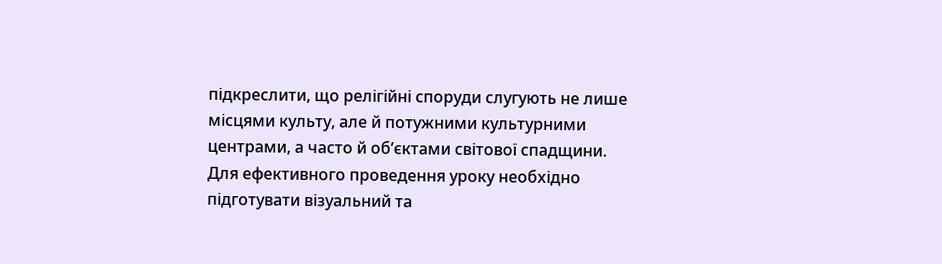підкреслити, що релігійні споруди слугують не лише місцями культу, але й потужними культурними центрами, а часто й об’єктами світової спадщини.
Для ефективного проведення уроку необхідно підготувати візуальний та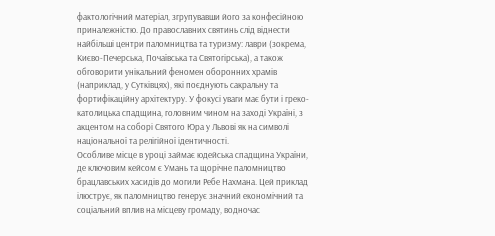фактологічний матеріал, згрупувавши його за конфесійною приналежністю. До православних святинь слід віднести найбільші центри паломництва та туризму: лаври (зокрема, Києво-Печерська, Почаївська та Святогірська), а також обговорити унікальний феномен оборонних храмів (наприклад, у Сутківцях), які поєднують сакральну та фортифікаційну архітектуру. У фокусі уваги має бути і греко-католицька спадщина, головним чином на заході Україні, з акцентом на соборі Святого Юра у Львові як на символі національної та релігійної ідентичності.
Особливе місце в уроці займає юдейська спадщина України, де ключовим кейсом є Умань та щорічне паломництво брацлавських хасидів до могили Ребе Нахмана. Цей приклад ілюструє, як паломництво генерує значний економічний та соціальний вплив на місцеву громаду, водночас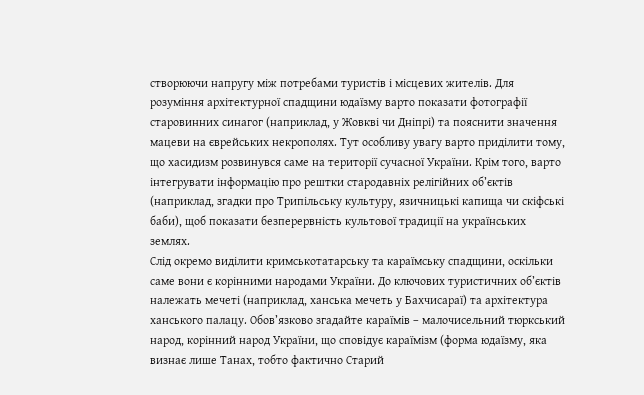створюючи напругу між потребами туристів і місцевих жителів. Для розуміння архітектурної спадщини юдаїзму варто показати фотографії старовинних синагог (наприклад, у Жовкві чи Дніпрі) та пояснити значення мацеви на єврейських некрополях. Тут особливу увагу варто приділити тому, що хасидизм розвинувся саме на території сучасної України. Крім того, варто інтегрувати інформацію про рештки стародавніх релігійних об’єктів (наприклад, згадки про Трипільську культуру, язичницькі капища чи скіфські баби), щоб показати безперервність культової традиції на українських землях.
Слід окремо виділити кримськотатарську та караїмську спадщини, оскільки саме вони є корінними народами України. До ключових туристичних об’єктів належать мечеті (наприклад, ханська мечеть у Бахчисараї) та архітектура ханського палацу. Обов’язково згадайте караїмів – малочисельний тюркський народ, корінний народ України, що сповідує караїмізм (форма юдаїзму, яка визнає лише Танах, тобто фактично Старий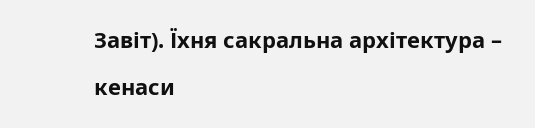Завіт). Їхня сакральна архітектура – кенаси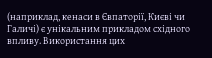(наприклад, кенаси в Євпаторії, Києві чи Галичі) є унікальним прикладом східного впливу. Використання цих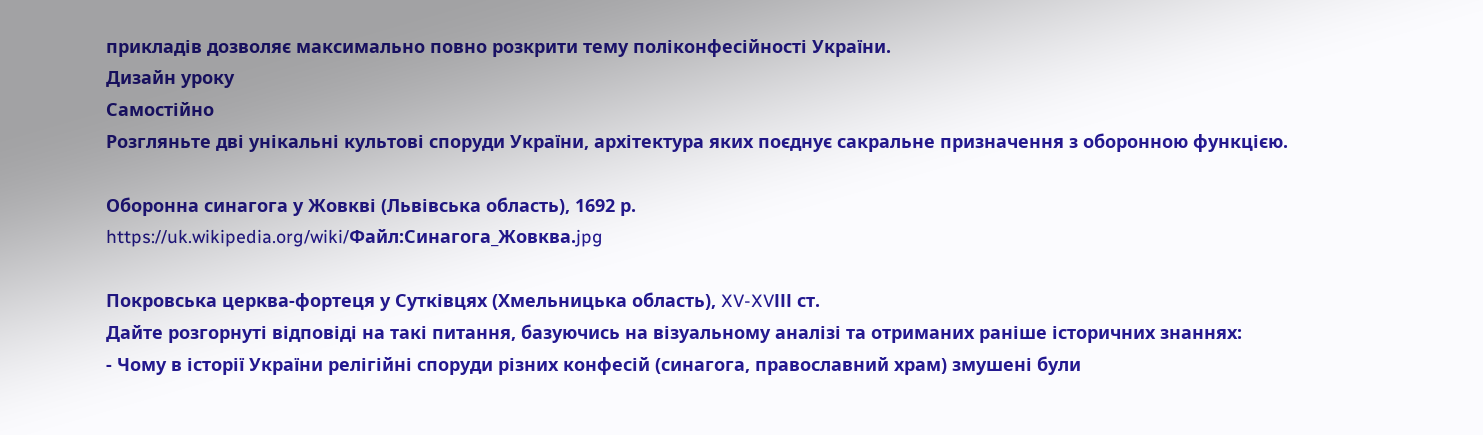прикладів дозволяє максимально повно розкрити тему поліконфесійності України.
Дизайн уроку
Самостійно
Розгляньте дві унікальні культові споруди України, архітектура яких поєднує сакральне призначення з оборонною функцією.

Оборонна синагога у Жовкві (Львівська область), 1692 р.
https://uk.wikipedia.org/wiki/Файл:Синагога_Жовква.jpg

Покровська церква-фортеця у Сутківцях (Хмельницька область), XV-XVІІІ ст.
Дайте розгорнуті відповіді на такі питання, базуючись на візуальному аналізі та отриманих раніше історичних знаннях:
- Чому в історії України релігійні споруди різних конфесій (синагога, православний храм) змушені були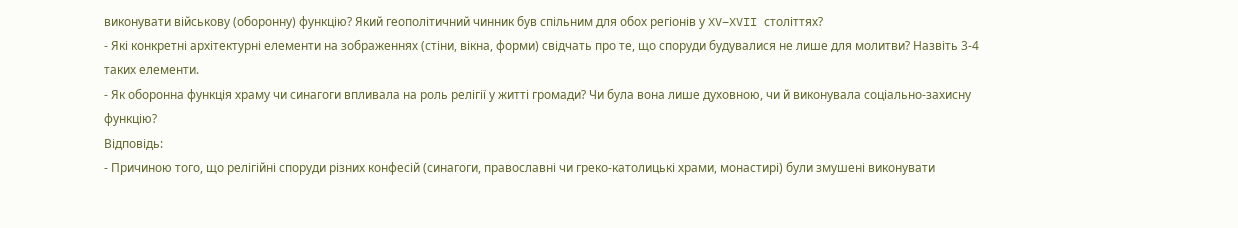виконувати військову (оборонну) функцію? Який геополітичний чинник був спільним для обох регіонів у XV–XVII століттях?
- Які конкретні архітектурні елементи на зображеннях (стіни, вікна, форми) свідчать про те, що споруди будувалися не лише для молитви? Назвіть 3-4 таких елементи.
- Як оборонна функція храму чи синагоги впливала на роль релігії у житті громади? Чи була вона лише духовною, чи й виконувала соціально-захисну функцію?
Відповідь:
- Причиною того, що релігійні споруди різних конфесій (синагоги, православні чи греко-католицькі храми, монастирі) були змушені виконувати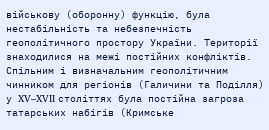військову (оборонну) функцію, була нестабільність та небезпечність геополітичного простору України. Території знаходилися на межі постійних конфліктів. Спільним і визначальним геополітичним чинником для регіонів (Галичини та Поділля) у XV–XVII століттях була постійна загроза татарських набігів (Кримське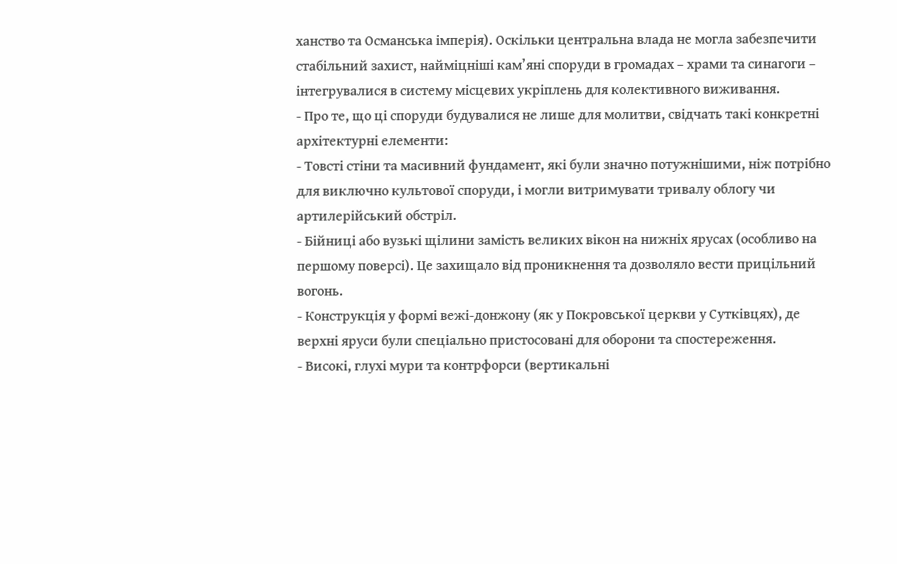ханство та Османська імперія). Оскільки центральна влада не могла забезпечити стабільний захист, найміцніші кам’яні споруди в громадах – храми та синагоги – інтегрувалися в систему місцевих укріплень для колективного виживання.
- Про те, що ці споруди будувалися не лише для молитви, свідчать такі конкретні архітектурні елементи:
- Товсті стіни та масивний фундамент, які були значно потужнішими, ніж потрібно для виключно культової споруди, і могли витримувати тривалу облогу чи артилерійський обстріл.
- Бійниці або вузькі щілини замість великих вікон на нижніх ярусах (особливо на першому поверсі). Це захищало від проникнення та дозволяло вести прицільний вогонь.
- Конструкція у формі вежі-донжону (як у Покровської церкви у Сутківцях), де верхні яруси були спеціально пристосовані для оборони та спостереження.
- Високі, глухі мури та контрфорси (вертикальні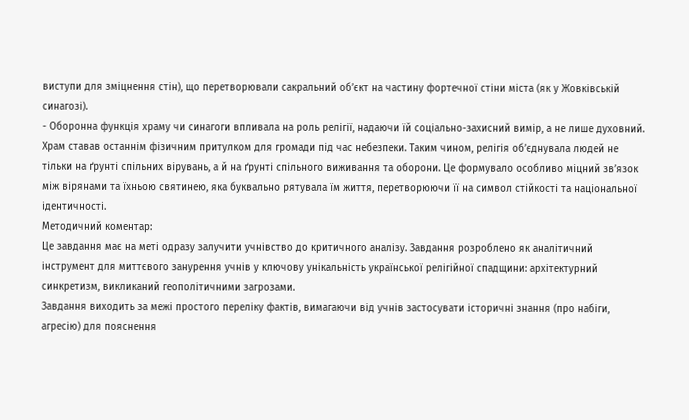виступи для зміцнення стін), що перетворювали сакральний об’єкт на частину фортечної стіни міста (як у Жовківській синагозі).
- Оборонна функція храму чи синагоги впливала на роль релігії, надаючи їй соціально-захисний вимір, а не лише духовний. Храм ставав останнім фізичним притулком для громади під час небезпеки. Таким чином, релігія об’єднувала людей не тільки на ґрунті спільних вірувань, а й на ґрунті спільного виживання та оборони. Це формувало особливо міцний зв’язок між вірянами та їхньою святинею, яка буквально рятувала їм життя, перетворюючи її на символ стійкості та національної ідентичності.
Методичний коментар:
Це завдання має на меті одразу залучити учнівство до критичного аналізу. Завдання розроблено як аналітичний інструмент для миттєвого занурення учнів у ключову унікальність української релігійної спадщини: архітектурний синкретизм, викликаний геополітичними загрозами.
Завдання виходить за межі простого переліку фактів, вимагаючи від учнів застосувати історичні знання (про набіги, агресію) для пояснення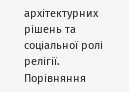архітектурних рішень та соціальної ролі релігії.
Порівняння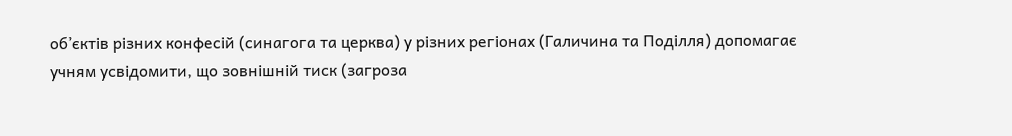об’єктів різних конфесій (синагога та церква) у різних регіонах (Галичина та Поділля) допомагає учням усвідомити, що зовнішній тиск (загроза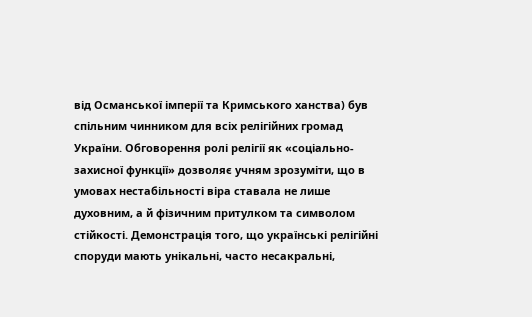від Османської імперії та Кримського ханства) був спільним чинником для всіх релігійних громад України. Обговорення ролі релігії як «соціально-захисної функції» дозволяє учням зрозуміти, що в умовах нестабільності віра ставала не лише духовним, а й фізичним притулком та символом стійкості. Демонстрація того, що українські релігійні споруди мають унікальні, часто несакральні,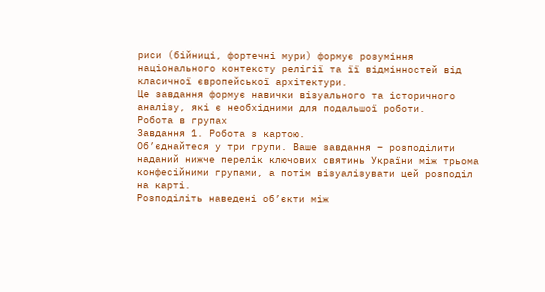риси (бійниці, фортечні мури) формує розуміння національного контексту релігії та її відмінностей від класичної європейської архітектури.
Це завдання формує навички візуального та історичного аналізу, які є необхідними для подальшої роботи.
Робота в групах
Завдання 1. Робота з картою.
Об’єднайтеся у три групи. Ваше завдання – розподілити наданий нижче перелік ключових святинь України між трьома конфесійними групами, а потім візуалізувати цей розподіл на карті.
Розподіліть наведені об’єкти між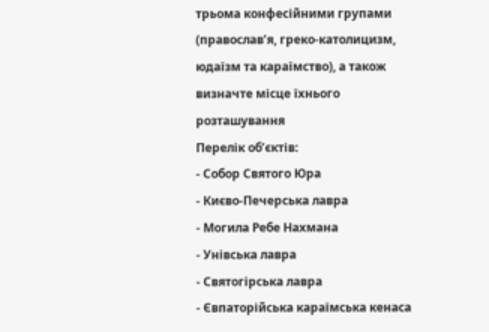трьома конфесійними групами (православʼя, греко-католицизм, юдаїзм та караїмство), а також визначте місце їхнього розташування
Перелік обʼєктів:
- Собор Святого Юра
- Києво-Печерська лавра
- Могила Ребе Нахмана
- Унівська лавра
- Святогірська лавра
- Євпаторійська караїмська кенаса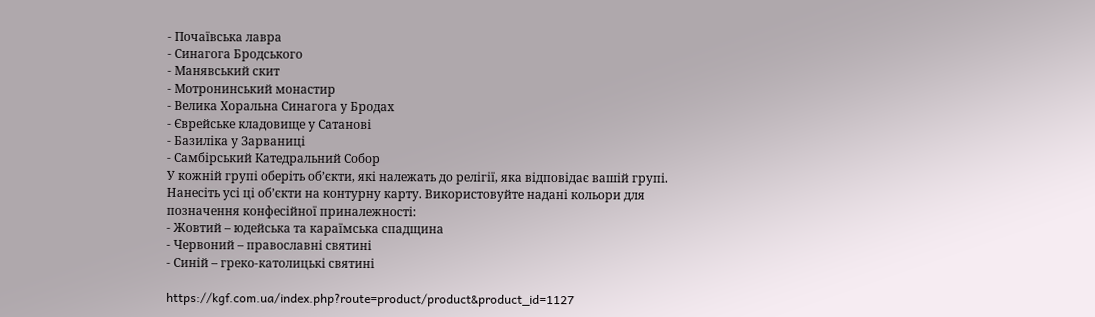- Почаївська лавра
- Синагога Бродського
- Манявський скит
- Мотронинський монастир
- Велика Хоральна Синагога у Бродах
- Єврейське кладовище у Сатанові
- Базиліка у Зарваниці
- Самбірський Катедральний Собор
У кожній групі оберіть обʼєкти, які належать до релігії, яка відповідає вашій групі. Нанесіть усі ці об’єкти на контурну карту. Використовуйте надані кольори для позначення конфесійної приналежності:
- Жовтий – юдейська та караїмська спадщина
- Червоний – православні святині
- Синій – греко-католицькі святині

https://kgf.com.ua/index.php?route=product/product&product_id=1127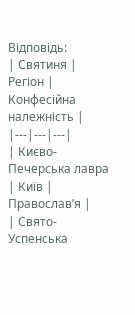Відповідь:
| Святиня | Регіон | Конфесійна належність |
|---|---|---|
| Києво-Печерська лавра | Київ | Православʼя |
| Свято-Успенська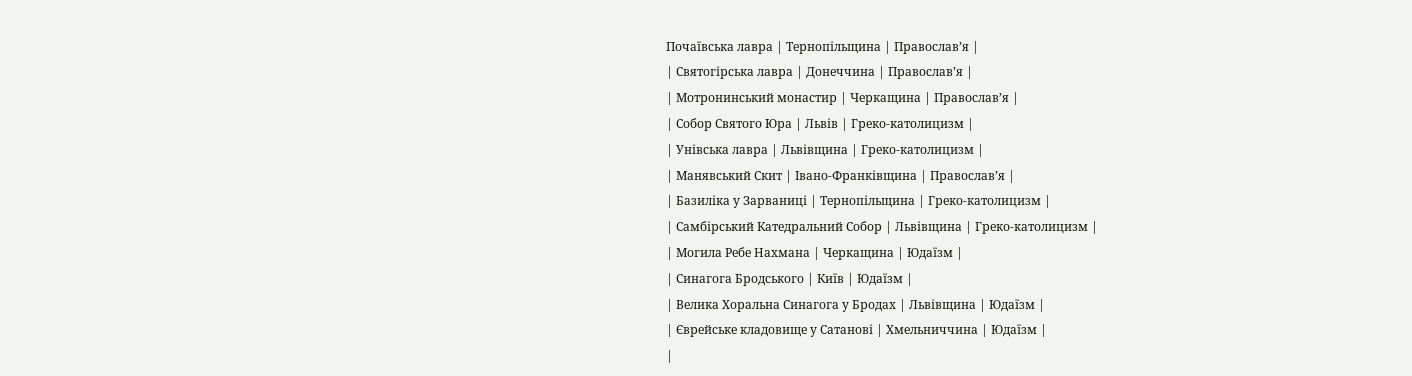Почаївська лавра | Тернопільщина | Православʼя |
| Святогірська лавра | Донеччина | Православʼя |
| Мотронинський монастир | Черкащина | Православʼя |
| Собор Святого Юра | Львів | Греко-католицизм |
| Унівська лавра | Львівщина | Греко-католицизм |
| Манявський Скит | Івано-Франківщина | Православʼя |
| Базиліка у Зарваниці | Тернопільщина | Греко-католицизм |
| Самбірський Катедральний Собор | Львівщина | Греко-католицизм |
| Могила Ребе Нахмана | Черкащина | Юдаїзм |
| Синагога Бродського | Київ | Юдаїзм |
| Велика Хоральна Синагога у Бродах | Львівщина | Юдаїзм |
| Єврейське кладовище у Сатанові | Хмельниччина | Юдаїзм |
|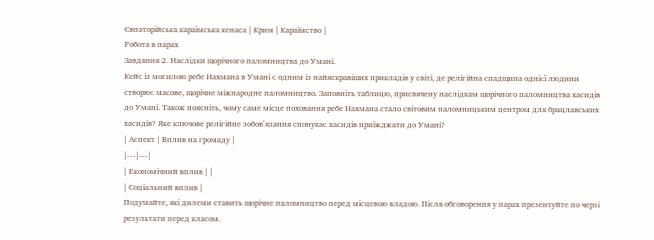Євпаторійська караїмська кенаса | Крим | Караїмство |
Робота в парах
Завдання 2. Наслідки щорічного паломництва до Умані.
Кейс із могилою ребе Нахмана в Умані є одним із найяскравіших прикладів у світі, де релігійна спадщина однієї людини створює масове, щорічне міжнародне паломництво. Заповніть таблицю, присвячену наслідкам щорічного паломництва хасидів до Умані. Також поясніть, чому саме місце поховання ребе Нахмана стало світовим паломницьким центром для брацлавських хасидів? Яке ключове релігійне зобовʼязання спонукає хасидів приїжджати до Умані?
| Аспект | Вплив на громаду |
|---|---|
| Економічний вплив | |
| Соціальний вплив |
Подумайте, які дилеми ставить щорічне паломництво перед місцевою владою. Після обговорення у парах презентуйте по черзі результати перед класом.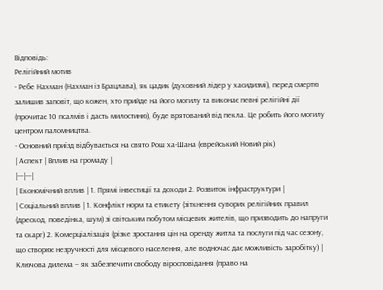Відповідь:
Релігійний мотив
- Ребе Нахман (Нахман із Брацлава), як цадик (духовний лідер у хасидизмі), перед смертю залишив заповіт, що кожен, хто прийде на його могилу та виконає певні релігійні дії (прочитає 10 псалмів і дасть милостиню), буде врятований від пекла. Це робить його могилу центром паломництва.
- Основний приїзд відбувається на свято Рош ха-Шана (єврейський Новий рік)
| Аспект | Вплив на громаду |
|---|---|
| Економічний вплив | 1. Прямі інвестиції та доходи 2. Розвиток інфраструктури |
| Соціальний вплив | 1. Конфлікт норм та етикету (зіткнення суворих релігійних правил (дрескод, поведінка, шум) зі світським побутом місцевих жителів, що призводить до напруги та скарг) 2. Комерціалізація (різке зростання цін на оренду житла та послуги під час сезону, що створює незручності для місцевого населення, але водночас дає можливість заробітку) |
Ключова дилема – як забезпечити свободу віросповідання (право на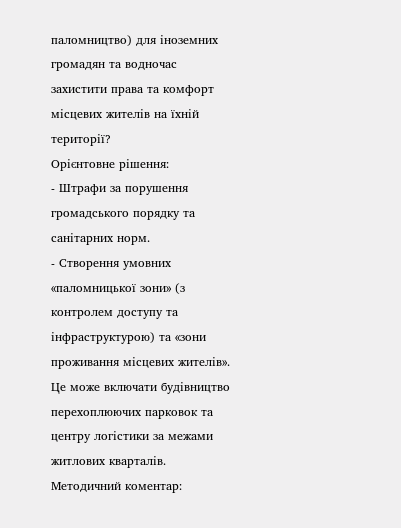паломництво) для іноземних громадян та водночас захистити права та комфорт місцевих жителів на їхній території?
Орієнтовне рішення:
- Штрафи за порушення громадського порядку та санітарних норм.
- Створення умовних «паломницької зони» (з контролем доступу та інфраструктурою) та «зони проживання місцевих жителів». Це може включати будівництво перехоплюючих парковок та центру логістики за межами житлових кварталів.
Методичний коментар: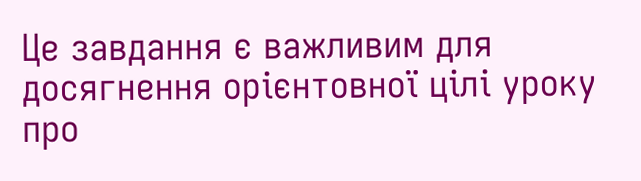Це завдання є важливим для досягнення орієнтовної цілі уроку про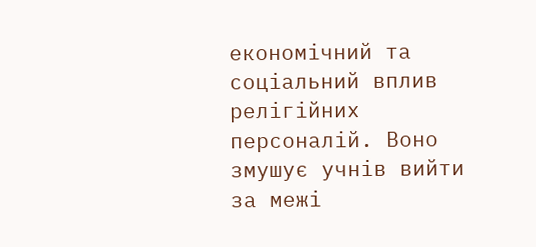економічний та соціальний вплив релігійних персоналій. Воно змушує учнів вийти за межі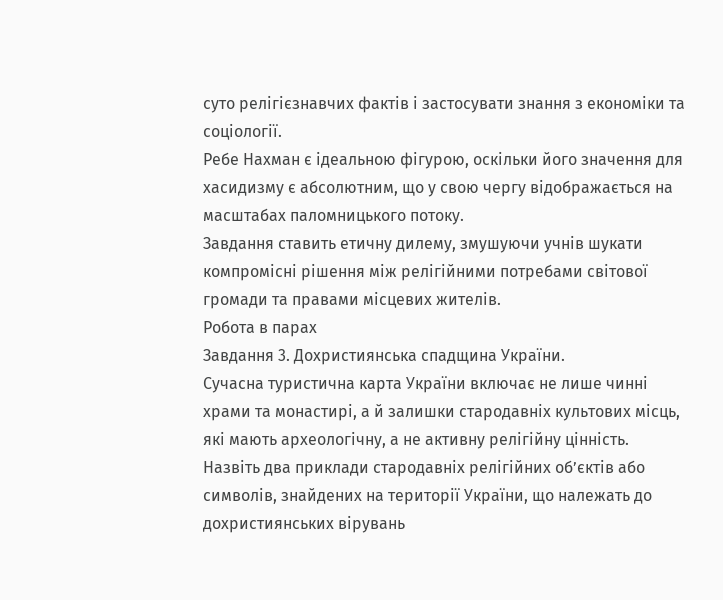суто релігієзнавчих фактів і застосувати знання з економіки та соціології.
Ребе Нахман є ідеальною фігурою, оскільки його значення для хасидизму є абсолютним, що у свою чергу відображається на масштабах паломницького потоку.
Завдання ставить етичну дилему, змушуючи учнів шукати компромісні рішення між релігійними потребами світової громади та правами місцевих жителів.
Робота в парах
Завдання 3. Дохристиянська спадщина України.
Сучасна туристична карта України включає не лише чинні храми та монастирі, а й залишки стародавніх культових місць, які мають археологічну, а не активну релігійну цінність.
Назвіть два приклади стародавніх релігійних об’єктів або символів, знайдених на території України, що належать до дохристиянських вірувань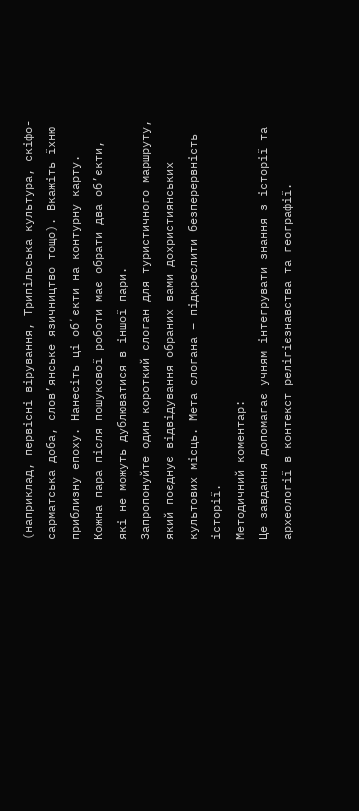(наприклад, первісні вірування, Трипільська культура, скіфо-сарматська доба, слов’янське язичництво тощо). Вкажіть їхню приблизну епоху. Нанесіть ці обʼєкти на контурну карту. Кожна пара після пошукової роботи має обрати два об’єкти, які не можуть дублюватися в іншої пари.
Запропонуйте один короткий слоган для туристичного маршруту, який поєднує відвідування обраних вами дохристиянських культових місць. Мета слогана – підкреслити безперервність історії.
Методичний коментар:
Це завдання допомагає учням інтегрувати знання з історії та археології в контекст релігієзнавства та географії.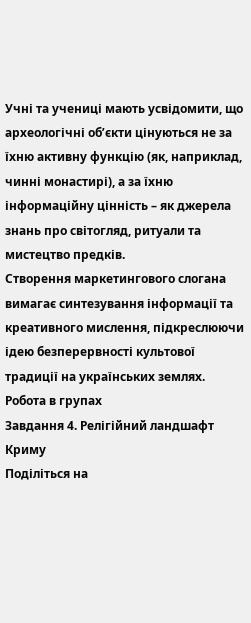Учні та учениці мають усвідомити, що археологічні об’єкти цінуються не за їхню активну функцію (як, наприклад, чинні монастирі), а за їхню інформаційну цінність – як джерела знань про світогляд, ритуали та мистецтво предків.
Створення маркетингового слогана вимагає синтезування інформації та креативного мислення, підкреслюючи ідею безперервності культової традиції на українських землях.
Робота в групах
Завдання 4. Релігійний ландшафт Криму
Поділіться на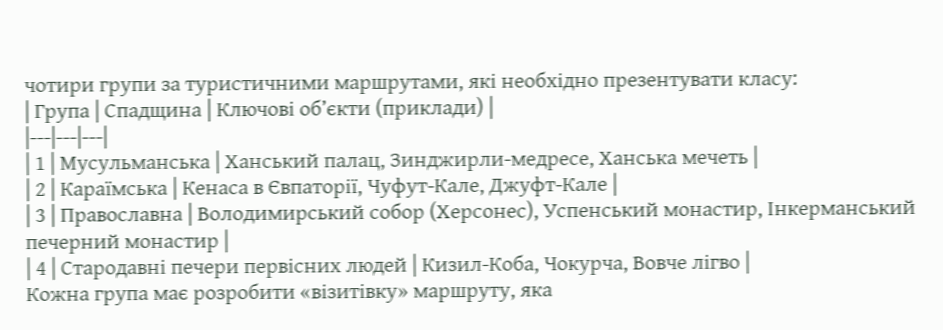чотири групи за туристичними маршрутами, які необхідно презентувати класу:
| Група | Спадщина | Ключові об’єкти (приклади) |
|---|---|---|
| 1 | Мусульманська | Ханський палац, Зинджирли-медресе, Ханська мечеть |
| 2 | Караїмська | Кенаса в Євпаторії, Чуфут-Кале, Джуфт-Кале |
| 3 | Православна | Володимирський собор (Херсонес), Успенський монастир, Інкерманський печерний монастир |
| 4 | Стародавні печери первісних людей | Кизил-Коба, Чокурча, Вовче лігво |
Кожна група має розробити «візитівку» маршруту, яка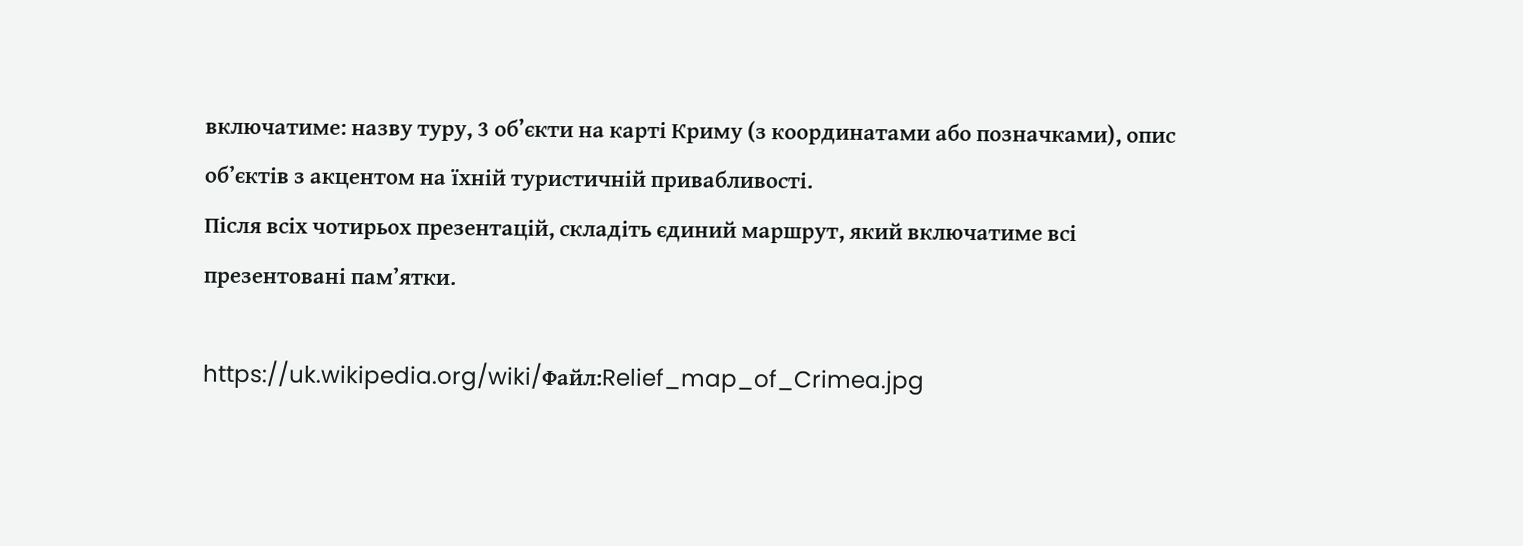включатиме: назву туру, 3 об’єкти на карті Криму (з координатами або позначками), опис обʼєктів з акцентом на їхній туристичній привабливості.
Після всіх чотирьох презентацій, складіть єдиний маршрут, який включатиме всі презентовані памʼятки.

https://uk.wikipedia.org/wiki/Файл:Relief_map_of_Crimea.jpg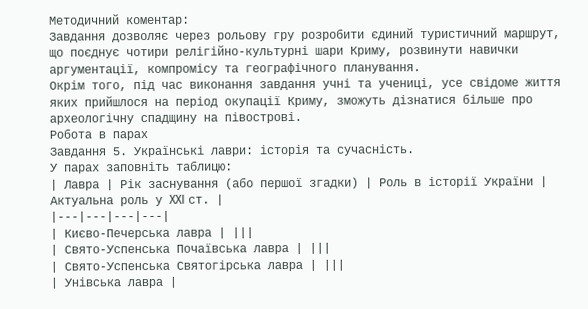Методичний коментар:
Завдання дозволяє через рольову гру розробити єдиний туристичний маршрут, що поєднує чотири релігійно-культурні шари Криму, розвинути навички аргументації, компромісу та географічного планування.
Окрім того, під час виконання завдання учні та учениці, усе свідоме життя яких прийшлося на період окупації Криму, зможуть дізнатися більше про археологічну спадщину на півострові.
Робота в парах
Завдання 5. Українські лаври: історія та сучасність.
У парах заповніть таблицю:
| Лавра | Рік заснування (або першої згадки) | Роль в історії України | Актуальна роль у XXI ст. |
|---|---|---|---|
| Києво-Печерська лавра | |||
| Свято-Успенська Почаївська лавра | |||
| Свято-Успенська Святогірська лавра | |||
| Унівська лавра |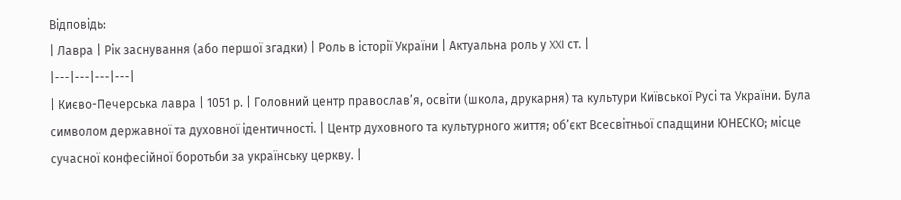Відповідь:
| Лавра | Рік заснування (або першої згадки) | Роль в історії України | Актуальна роль у XXI ст. |
|---|---|---|---|
| Києво-Печерська лавра | 1051 р. | Головний центр православ’я, освіти (школа, друкарня) та культури Київської Русі та України. Була символом державної та духовної ідентичності. | Центр духовного та культурного життя; об’єкт Всесвітньої спадщини ЮНЕСКО; місце сучасної конфесійної боротьби за українську церкву. |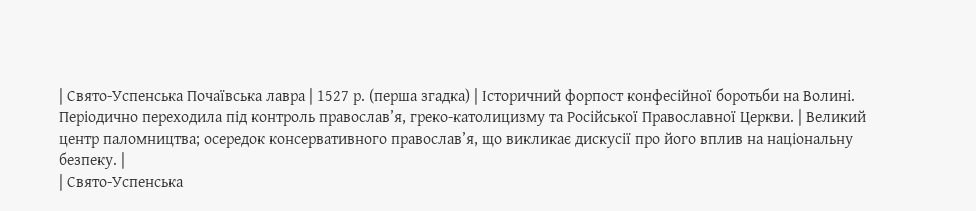| Свято-Успенська Почаївська лавра | 1527 р. (перша згадка) | Історичний форпост конфесійної боротьби на Волині. Періодично переходила під контроль православ’я, греко-католицизму та Російської Православної Церкви. | Великий центр паломництва; осередок консервативного православ’я, що викликає дискусії про його вплив на національну безпеку. |
| Свято-Успенська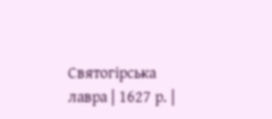Святогірська лавра | 1627 р. |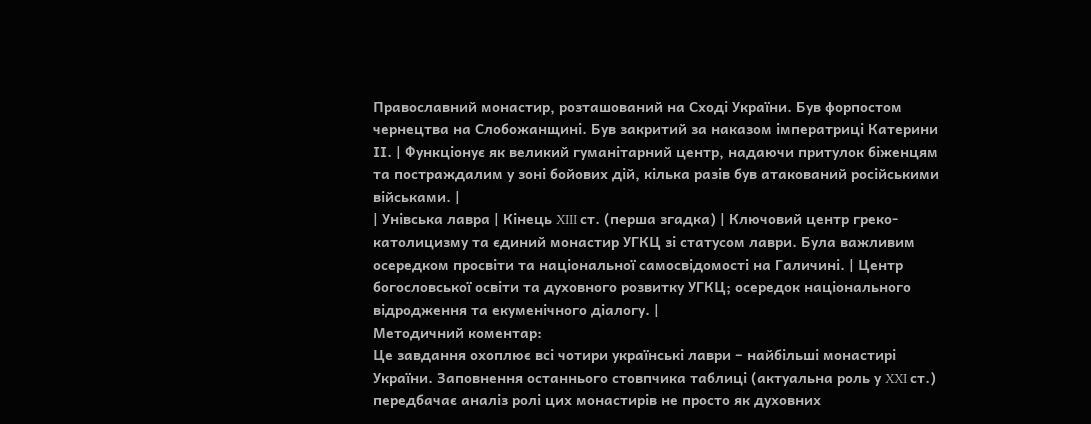Православний монастир, розташований на Сході України. Був форпостом чернецтва на Слобожанщині. Був закритий за наказом імператриці Катерини ІІ. | Функціонує як великий гуманітарний центр, надаючи притулок біженцям та постраждалим у зоні бойових дій, кілька разів був атакований російськими військами. |
| Унівська лавра | Кінець XIII ст. (перша згадка) | Ключовий центр греко-католицизму та єдиний монастир УГКЦ зі статусом лаври. Була важливим осередком просвіти та національної самосвідомості на Галичині. | Центр богословської освіти та духовного розвитку УГКЦ; осередок національного відродження та екуменічного діалогу. |
Методичний коментар:
Це завдання охоплює всі чотири українські лаври – найбільші монастирі України. Заповнення останнього стовпчика таблиці (актуальна роль у XXI ст.) передбачає аналіз ролі цих монастирів не просто як духовних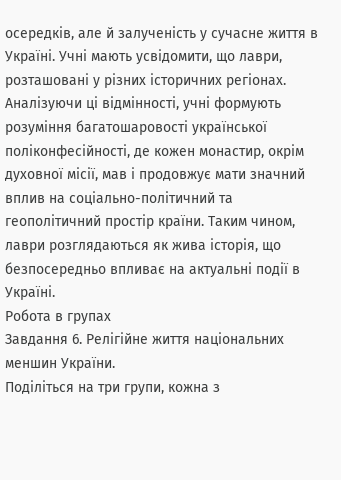осередків, але й залученість у сучасне життя в Україні. Учні мають усвідомити, що лаври, розташовані у різних історичних регіонах.
Аналізуючи ці відмінності, учні формують розуміння багатошаровості української поліконфесійності, де кожен монастир, окрім духовної місії, мав і продовжує мати значний вплив на соціально-політичний та геополітичний простір країни. Таким чином, лаври розглядаються як жива історія, що безпосередньо впливає на актуальні події в Україні.
Робота в групах
Завдання 6. Релігійне життя національних меншин України.
Поділіться на три групи, кожна з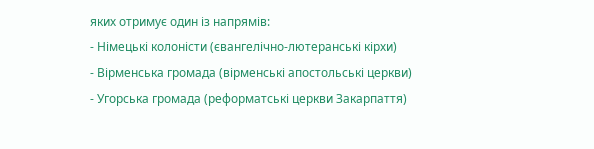яких отримує один із напрямів:
- Німецькі колоністи (євангелічно-лютеранські кірхи)
- Вірменська громада (вірменські апостольські церкви)
- Угорська громада (реформатські церкви Закарпаття)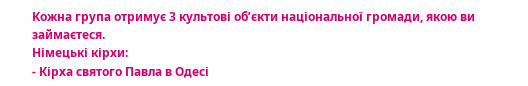Кожна група отримує 3 культові об’єкти національної громади, якою ви займаєтеся.
Німецькі кірхи:
- Кірха святого Павла в Одесі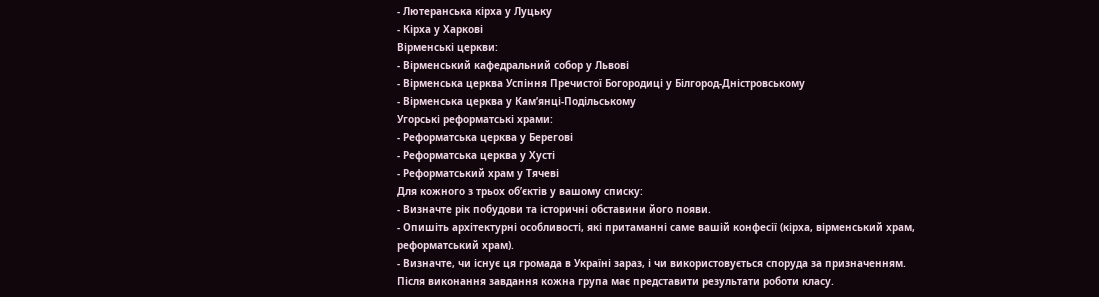- Лютеранська кірха у Луцьку
- Кірха у Харкові
Вірменські церкви:
- Вірменський кафедральний собор у Львові
- Вірменська церква Успіння Пречистої Богородиці у Білгород-Дністровському
- Вірменська церква у Кам’янці-Подільському
Угорські реформатські храми:
- Реформатська церква у Берегові
- Реформатська церква у Хусті
- Реформатський храм у Тячеві
Для кожного з трьох об’єктів у вашому списку:
- Визначте рік побудови та історичні обставини його появи.
- Опишіть архітектурні особливості, які притаманні саме вашій конфесії (кірха, вірменський храм, реформатський храм).
- Визначте, чи існує ця громада в Україні зараз, і чи використовується споруда за призначенням.
Після виконання завдання кожна група має представити результати роботи класу.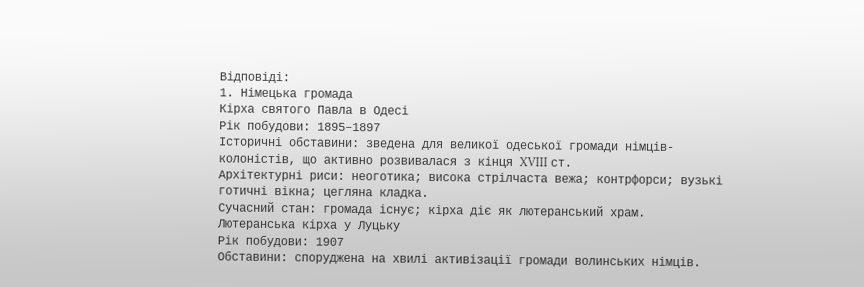Відповіді:
1. Німецька громада
Кірха святого Павла в Одесі
Рік побудови: 1895–1897
Історичні обставини: зведена для великої одеської громади німців-колоністів, що активно розвивалася з кінця XVIII ст.
Архітектурні риси: неоготика; висока стрілчаста вежа; контрфорси; вузькі готичні вікна; цегляна кладка.
Сучасний стан: громада існує; кірха діє як лютеранський храм.
Лютеранська кірха у Луцьку
Рік побудови: 1907
Обставини: споруджена на хвилі активізації громади волинських німців.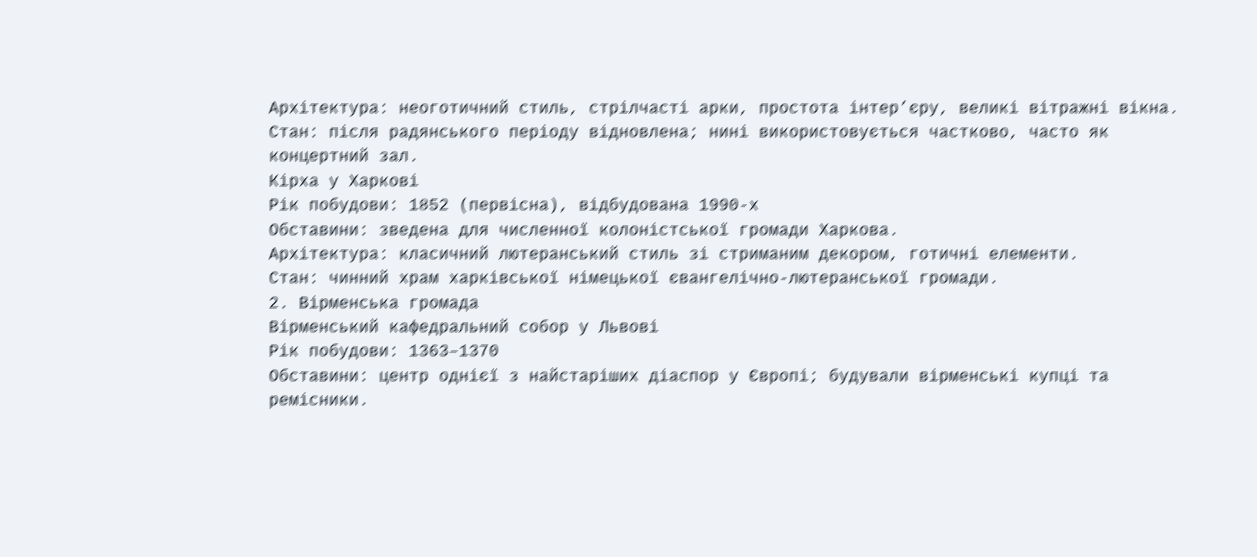Архітектура: неоготичний стиль, стрілчасті арки, простота інтер’єру, великі вітражні вікна.
Стан: після радянського періоду відновлена; нині використовується частково, часто як концертний зал.
Кірха у Харкові
Рік побудови: 1852 (первісна), відбудована 1990-х
Обставини: зведена для численної колоністської громади Харкова.
Архітектура: класичний лютеранський стиль зі стриманим декором, готичні елементи.
Стан: чинний храм харківської німецької євангелічно-лютеранської громади.
2. Вірменська громада
Вірменський кафедральний собор у Львові
Рік побудови: 1363–1370
Обставини: центр однієї з найстаріших діаспор у Європі; будували вірменські купці та ремісники.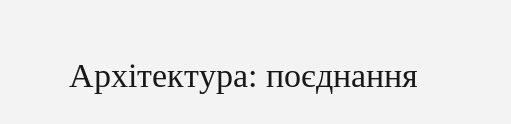Архітектура: поєднання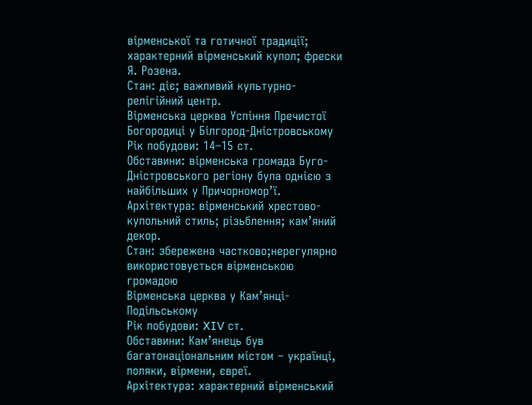вірменської та готичної традиції; характерний вірменський купол; фрески Я. Розена.
Стан: діє; важливий культурно-релігійний центр.
Вірменська церква Успіння Пречистої Богородиці у Білгород-Дністровському
Рік побудови: 14–15 ст.
Обставини: вірменська громада Буго-Дністровського регіону була однією з найбільших у Причорномор’ї.
Архітектура: вірменський хрестово-купольний стиль; різьблення; кам’яний декор.
Стан: збережена частково;нерегулярно використовується вірменською громадою
Вірменська церква у Кам’янці-Подільському
Рік побудови: XIV ст.
Обставини: Кам’янець був багатонаціональним містом – українці, поляки, вірмени, євреї.
Архітектура: характерний вірменський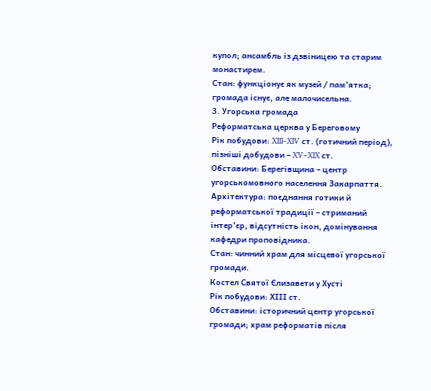купол; ансамбль із дзвіницею та старим монастирем.
Стан: функціонує як музей / пам’ятка; громада існує, але малочисельна.
3. Угорська громада
Реформатська церква у Береговому
Рік побудови: XIII–XIV ст. (готичний період), пізніші добудови – XV–XIX ст.
Обставини: Берегівщина – центр угорськомовного населення Закарпаття.
Архітектура: поєднання готики й реформатської традиції – стриманий інтер’єр, відсутність ікон, домінування кафедри проповідника.
Стан: чинний храм для місцевої угорської громади.
Костел Святої Єлизавети у Хусті
Рік побудови: XІІІ ст.
Обставини: історичний центр угорської громади; храм реформатів після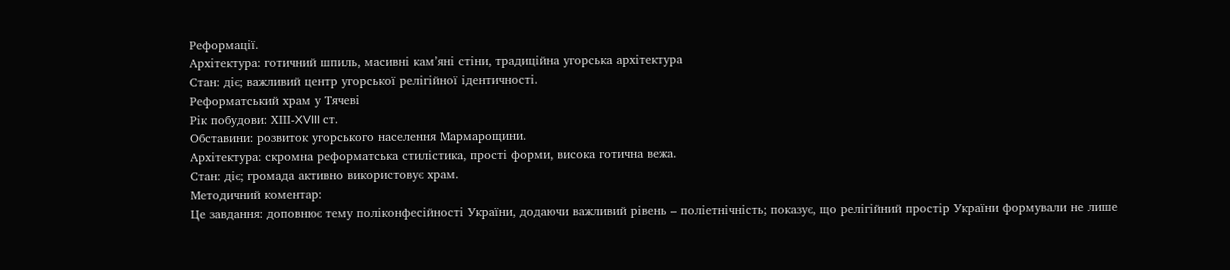Реформації.
Архітектура: готичний шпиль, масивні кам’яні стіни, традиційна угорська архітектура
Стан: діє; важливий центр угорської релігійної ідентичності.
Реформатський храм у Тячеві
Рік побудови: XІІІ-XVIII ст.
Обставини: розвиток угорського населення Мармарощини.
Архітектура: скромна реформатська стилістика, прості форми, висока готична вежа.
Стан: діє; громада активно використовує храм.
Методичний коментар:
Це завдання: доповнює тему поліконфесійності України, додаючи важливий рівень – поліетнічність; показує, що релігійний простір України формували не лише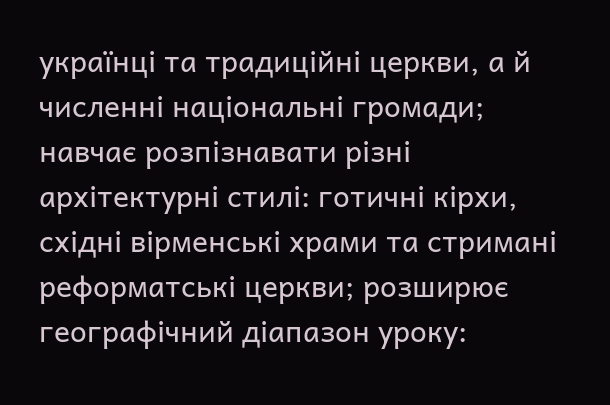українці та традиційні церкви, а й численні національні громади; навчає розпізнавати різні архітектурні стилі: готичні кірхи, східні вірменські храми та стримані реформатські церкви; розширює географічний діапазон уроку: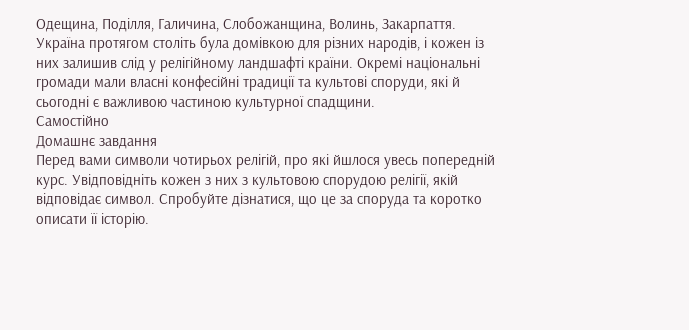Одещина, Поділля, Галичина, Слобожанщина, Волинь, Закарпаття.
Україна протягом століть була домівкою для різних народів, і кожен із них залишив слід у релігійному ландшафті країни. Окремі національні громади мали власні конфесійні традиції та культові споруди, які й сьогодні є важливою частиною культурної спадщини.
Самостійно
Домашнє завдання
Перед вами символи чотирьох релігій, про які йшлося увесь попередній курс. Увідповідніть кожен з них з культовою спорудою релігії, якій відповідає символ. Спробуйте дізнатися, що це за споруда та коротко описати її історію.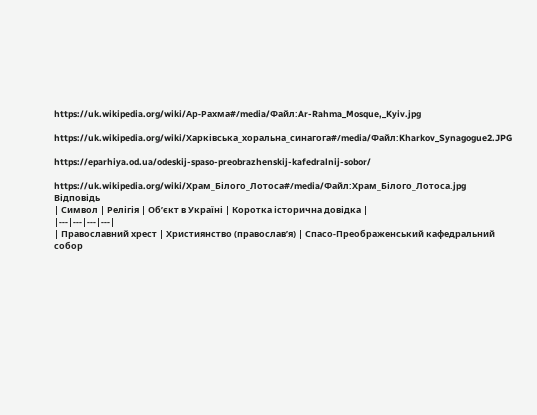https://uk.wikipedia.org/wiki/Ар-Рахма#/media/Файл:Ar-Rahma_Mosque,_Kyiv.jpg

https://uk.wikipedia.org/wiki/Харківська_хоральна_синагога#/media/Файл:Kharkov_Synagogue2.JPG

https://eparhiya.od.ua/odeskij-spaso-preobrazhenskij-kafedralnij-sobor/

https://uk.wikipedia.org/wiki/Храм_Білого_Лотоса#/media/Файл:Храм_Білого_Лотоса.jpg
Відповідь
| Символ | Релігія | Об’єкт в Україні | Коротка історична довідка |
|---|---|---|---|
| Православний хрест | Християнство (православ’я) | Спасо-Преображенський кафедральний собор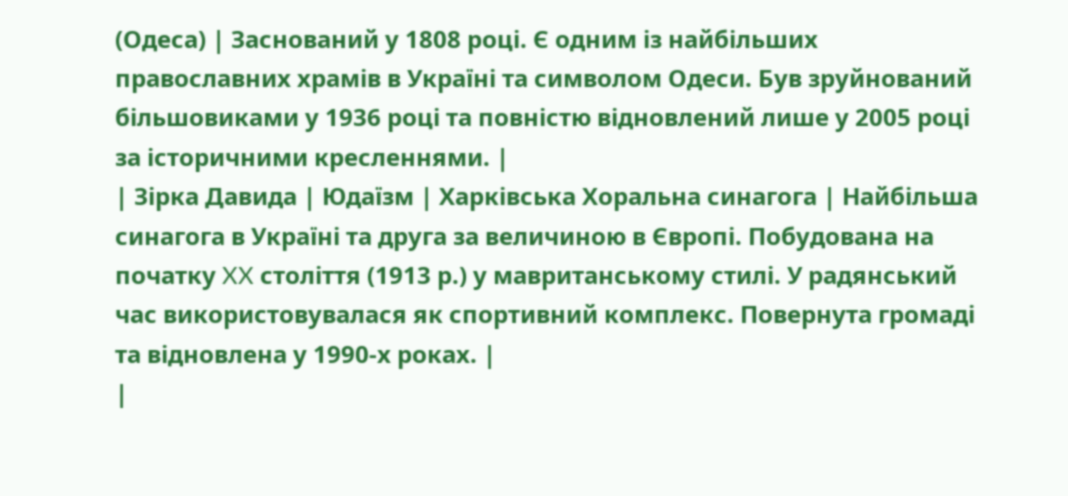(Одеса) | Заснований у 1808 році. Є одним із найбільших православних храмів в Україні та символом Одеси. Був зруйнований більшовиками у 1936 році та повністю відновлений лише у 2005 році за історичними кресленнями. |
| Зірка Давида | Юдаїзм | Харківська Хоральна синагога | Найбільша синагога в Україні та друга за величиною в Європі. Побудована на початку XX століття (1913 р.) у мавританському стилі. У радянський час використовувалася як спортивний комплекс. Повернута громаді та відновлена у 1990-х роках. |
|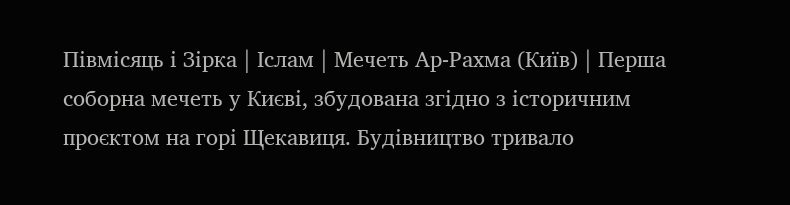Півмісяць і Зірка | Іслам | Мечеть Ар-Рахма (Київ) | Перша соборна мечеть у Києві, збудована згідно з історичним проєктом на горі Щекавиця. Будівництво тривало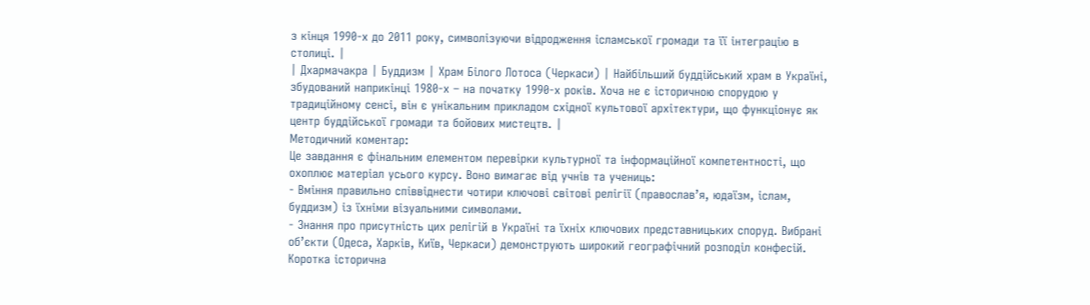з кінця 1990-х до 2011 року, символізуючи відродження ісламської громади та її інтеграцію в столиці. |
| Дхармачакра | Буддизм | Храм Білого Лотоса (Черкаси) | Найбільший буддійський храм в Україні, збудований наприкінці 1980-х – на початку 1990-х років. Хоча не є історичною спорудою у традиційному сенсі, він є унікальним прикладом східної культової архітектури, що функціонує як центр буддійської громади та бойових мистецтв. |
Методичний коментар:
Це завдання є фінальним елементом перевірки культурної та інформаційної компетентності, що охоплює матеріал усього курсу. Воно вимагає від учнів та учениць:
- Вміння правильно співвіднести чотири ключові світові релігії (православ’я, юдаїзм, іслам, буддизм) із їхніми візуальними символами.
- Знання про присутність цих релігій в Україні та їхніх ключових представницьких споруд. Вибрані об’єкти (Одеса, Харків, Київ, Черкаси) демонструють широкий географічний розподіл конфесій.
Коротка історична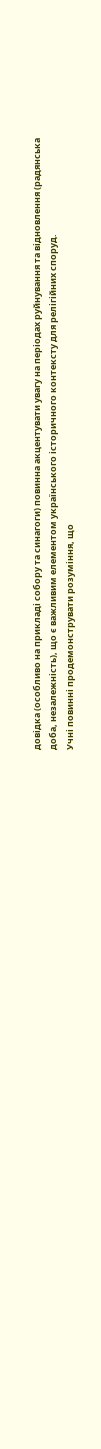довідка (особливо на прикладі собору та синагоги) повинна акцентувати увагу на періодах руйнування та відновлення (радянська доба, незалежність), що є важливим елементом українського історичного контексту для релігійних споруд.
Учні повинні продемонструвати розуміння, що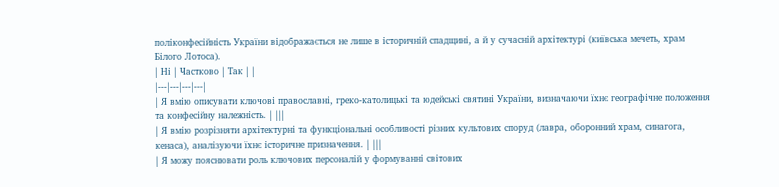поліконфесійність України відображається не лише в історичній спадщині, а й у сучасній архітектурі (київська мечеть, храм Білого Лотоса).
| Ні | Частково | Так | |
|---|---|---|---|
| Я вмію описувати ключові православні, греко-католицькі та юдейські святині України, визначаючи їхнє географічне положення та конфесійну належність. | |||
| Я вмію розрізняти архітектурні та функціональні особливості різних культових споруд (лавра, оборонний храм, синагога, кенаса), аналізуючи їхнє історичне призначення. | |||
| Я можу пояснювати роль ключових персоналій у формуванні світових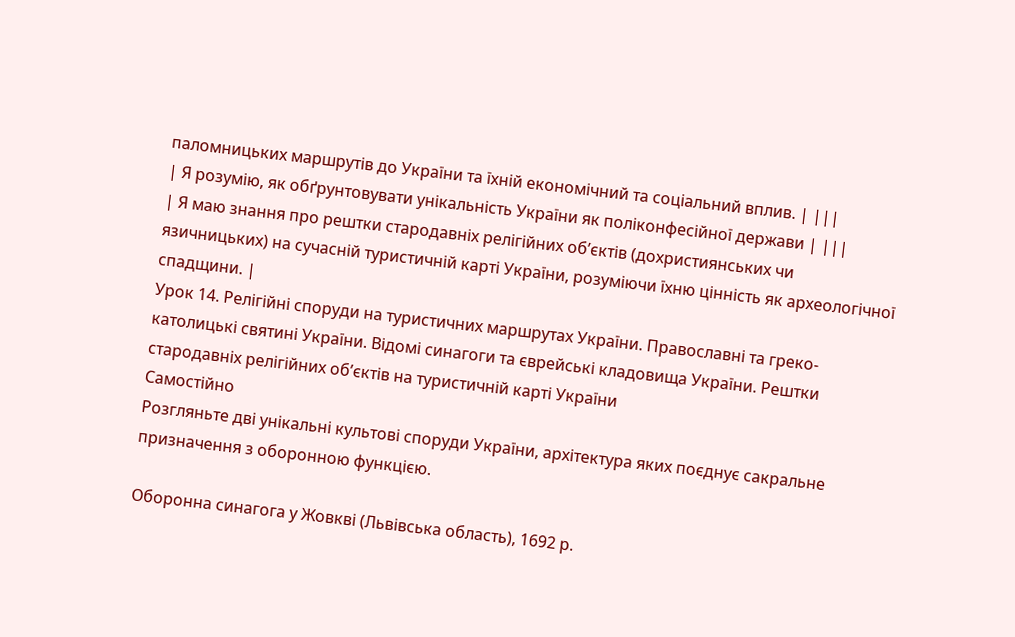паломницьких маршрутів до України та їхній економічний та соціальний вплив. | |||
| Я розумію, як обґрунтовувати унікальність України як поліконфесійної держави | |||
| Я маю знання про рештки стародавніх релігійних об’єктів (дохристиянських чи язичницьких) на сучасній туристичній карті України, розуміючи їхню цінність як археологічної спадщини. |
Урок 14. Релігійні споруди на туристичних маршрутах України. Православні та греко-католицькі святині України. Відомі синагоги та єврейські кладовища України. Рештки стародавніх релігійних об’єктів на туристичній карті України
Самостійно
Розгляньте дві унікальні культові споруди України, архітектура яких поєднує сакральне призначення з оборонною функцією.

Оборонна синагога у Жовкві (Львівська область), 1692 р.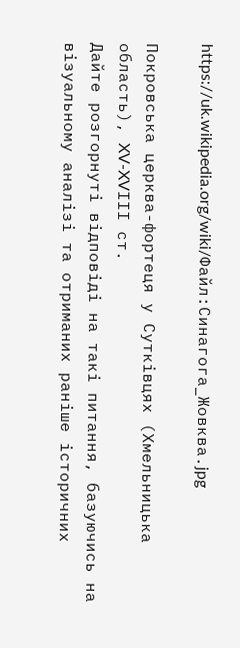https://uk.wikipedia.org/wiki/Файл:Синагога_Жовква.jpg

Покровська церква-фортеця у Сутківцях (Хмельницька область), XV-XVІІІ ст.
Дайте розгорнуті відповіді на такі питання, базуючись на візуальному аналізі та отриманих раніше історичних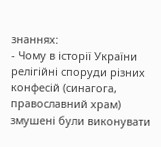знаннях:
- Чому в історії України релігійні споруди різних конфесій (синагога, православний храм) змушені були виконувати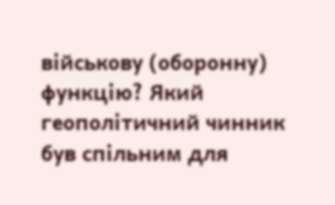військову (оборонну) функцію? Який геополітичний чинник був спільним для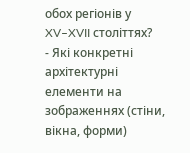обох регіонів у XV–XVII століттях?
- Які конкретні архітектурні елементи на зображеннях (стіни, вікна, форми)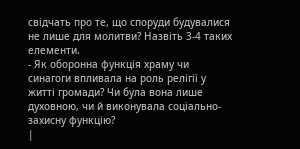свідчать про те, що споруди будувалися не лише для молитви? Назвіть 3-4 таких елементи.
- Як оборонна функція храму чи синагоги впливала на роль релігії у житті громади? Чи була вона лише духовною, чи й виконувала соціально-захисну функцію?
|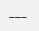___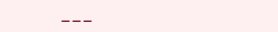___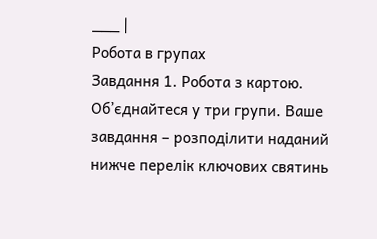___ |
Робота в групах
Завдання 1. Робота з картою.
Об’єднайтеся у три групи. Ваше завдання – розподілити наданий нижче перелік ключових святинь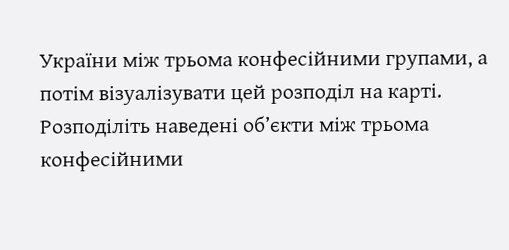України між трьома конфесійними групами, а потім візуалізувати цей розподіл на карті.
Розподіліть наведені об’єкти між трьома конфесійними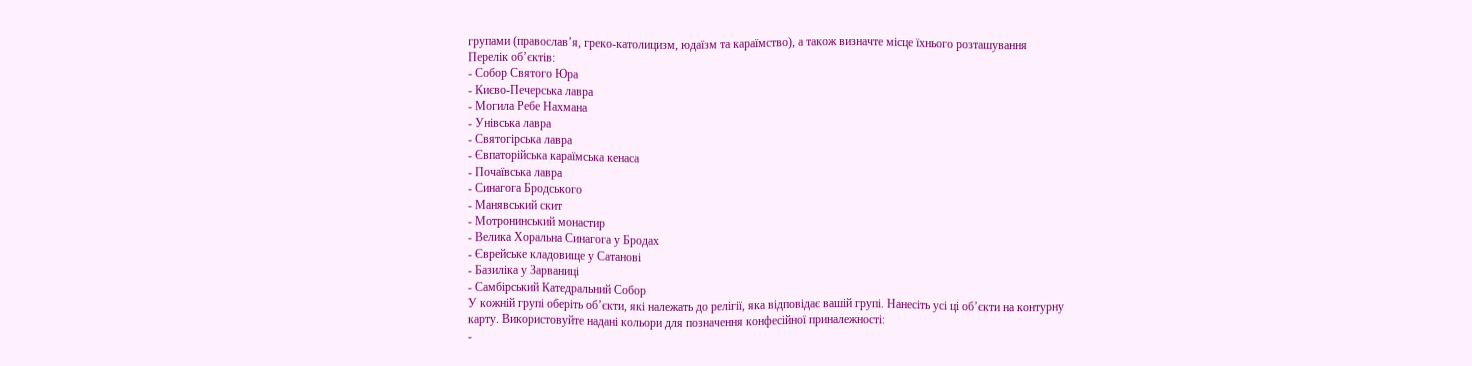групами (православʼя, греко-католицизм, юдаїзм та караїмство), а також визначте місце їхнього розташування
Перелік обʼєктів:
- Собор Святого Юра
- Києво-Печерська лавра
- Могила Ребе Нахмана
- Унівська лавра
- Святогірська лавра
- Євпаторійська караїмська кенаса
- Почаївська лавра
- Синагога Бродського
- Манявський скит
- Мотронинський монастир
- Велика Хоральна Синагога у Бродах
- Єврейське кладовище у Сатанові
- Базиліка у Зарваниці
- Самбірський Катедральний Собор
У кожній групі оберіть обʼєкти, які належать до релігії, яка відповідає вашій групі. Нанесіть усі ці об’єкти на контурну карту. Використовуйте надані кольори для позначення конфесійної приналежності:
-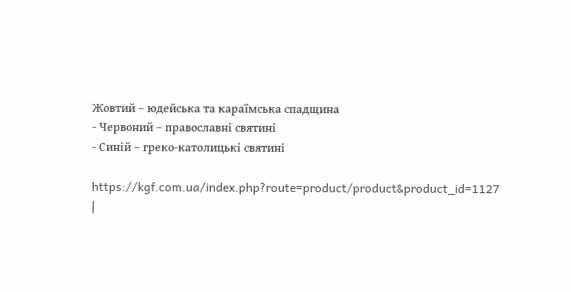Жовтий – юдейська та караїмська спадщина
- Червоний – православні святині
- Синій – греко-католицькі святині

https://kgf.com.ua/index.php?route=product/product&product_id=1127
|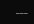___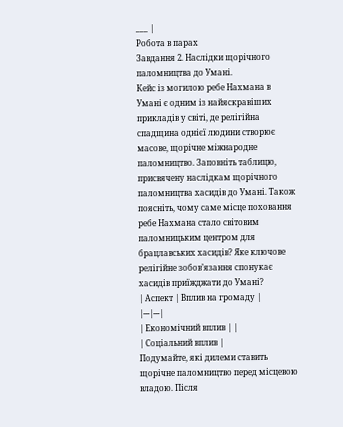___ |
Робота в парах
Завдання 2. Наслідки щорічного паломництва до Умані.
Кейс із могилою ребе Нахмана в Умані є одним із найяскравіших прикладів у світі, де релігійна спадщина однієї людини створює масове, щорічне міжнародне паломництво. Заповніть таблицю, присвячену наслідкам щорічного паломництва хасидів до Умані. Також поясніть, чому саме місце поховання ребе Нахмана стало світовим паломницьким центром для брацлавських хасидів? Яке ключове релігійне зобовʼязання спонукає хасидів приїжджати до Умані?
| Аспект | Вплив на громаду |
|---|---|
| Економічний вплив | |
| Соціальний вплив |
Подумайте, які дилеми ставить щорічне паломництво перед місцевою владою. Після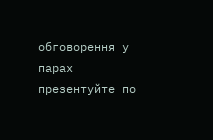обговорення у парах презентуйте по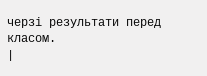черзі результати перед класом.
|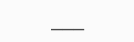___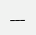___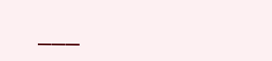___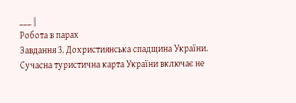___ |
Робота в парах
Завдання 3. Дохристиянська спадщина України.
Сучасна туристична карта України включає не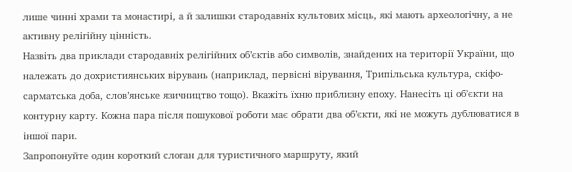лише чинні храми та монастирі, а й залишки стародавніх культових місць, які мають археологічну, а не активну релігійну цінність.
Назвіть два приклади стародавніх релігійних об’єктів або символів, знайдених на території України, що належать до дохристиянських вірувань (наприклад, первісні вірування, Трипільська культура, скіфо-сарматська доба, слов’янське язичництво тощо). Вкажіть їхню приблизну епоху. Нанесіть ці обʼєкти на контурну карту. Кожна пара після пошукової роботи має обрати два об’єкти, які не можуть дублюватися в іншої пари.
Запропонуйте один короткий слоган для туристичного маршруту, який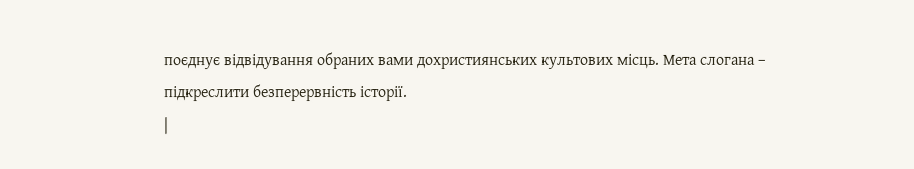поєднує відвідування обраних вами дохристиянських культових місць. Мета слогана – підкреслити безперервність історії.
|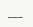___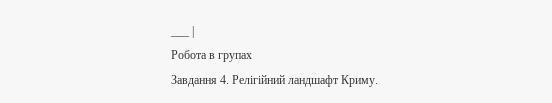___ |
Робота в групах
Завдання 4. Релігійний ландшафт Криму.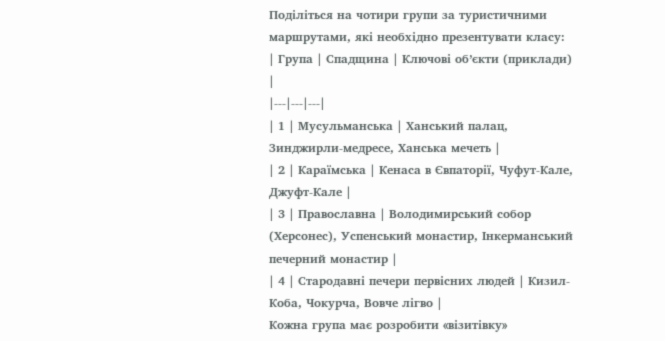Поділіться на чотири групи за туристичними маршрутами, які необхідно презентувати класу:
| Група | Спадщина | Ключові об’єкти (приклади) |
|---|---|---|
| 1 | Мусульманська | Ханський палац, Зинджирли-медресе, Ханська мечеть |
| 2 | Караїмська | Кенаса в Євпаторії, Чуфут-Кале, Джуфт-Кале |
| 3 | Православна | Володимирський собор (Херсонес), Успенський монастир, Інкерманський печерний монастир |
| 4 | Стародавні печери первісних людей | Кизил-Коба, Чокурча, Вовче лігво |
Кожна група має розробити «візитівку»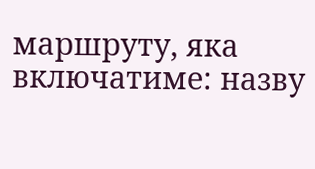маршруту, яка включатиме: назву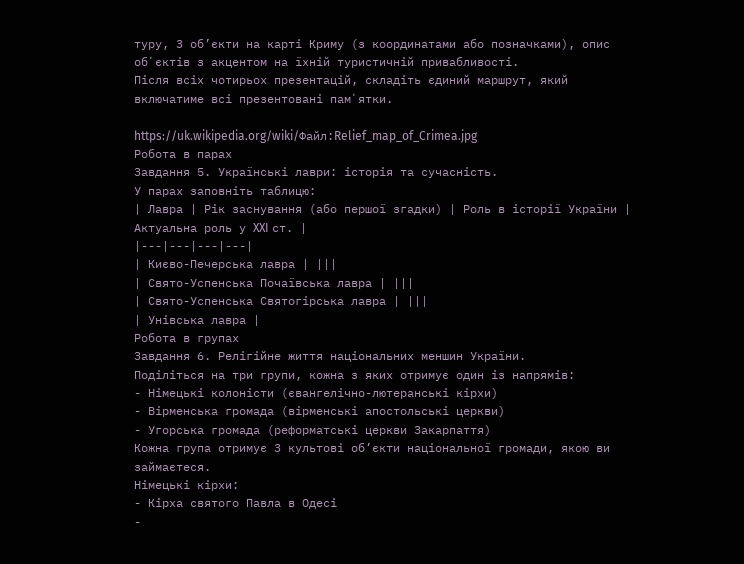туру, 3 об’єкти на карті Криму (з координатами або позначками), опис обʼєктів з акцентом на їхній туристичній привабливості.
Після всіх чотирьох презентацій, складіть єдиний маршрут, який включатиме всі презентовані памʼятки.

https://uk.wikipedia.org/wiki/Файл:Relief_map_of_Crimea.jpg
Робота в парах
Завдання 5. Українські лаври: історія та сучасність.
У парах заповніть таблицю:
| Лавра | Рік заснування (або першої згадки) | Роль в історії України | Актуальна роль у XXI ст. |
|---|---|---|---|
| Києво-Печерська лавра | |||
| Свято-Успенська Почаївська лавра | |||
| Свято-Успенська Святогірська лавра | |||
| Унівська лавра |
Робота в групах
Завдання 6. Релігійне життя національних меншин України.
Поділіться на три групи, кожна з яких отримує один із напрямів:
- Німецькі колоністи (євангелічно-лютеранські кірхи)
- Вірменська громада (вірменські апостольські церкви)
- Угорська громада (реформатські церкви Закарпаття)
Кожна група отримує 3 культові об’єкти національної громади, якою ви займаєтеся.
Німецькі кірхи:
- Кірха святого Павла в Одесі
-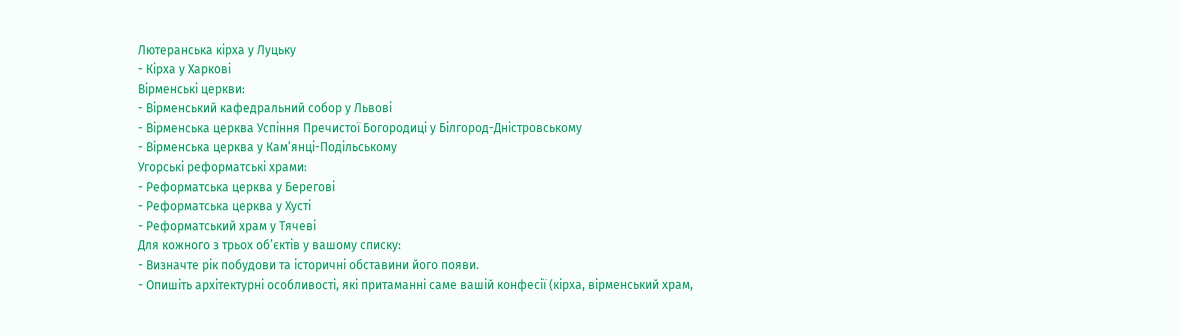Лютеранська кірха у Луцьку
- Кірха у Харкові
Вірменські церкви:
- Вірменський кафедральний собор у Львові
- Вірменська церква Успіння Пречистої Богородиці у Білгород-Дністровському
- Вірменська церква у Кам’янці-Подільському
Угорські реформатські храми:
- Реформатська церква у Берегові
- Реформатська церква у Хусті
- Реформатський храм у Тячеві
Для кожного з трьох об’єктів у вашому списку:
- Визначте рік побудови та історичні обставини його появи.
- Опишіть архітектурні особливості, які притаманні саме вашій конфесії (кірха, вірменський храм,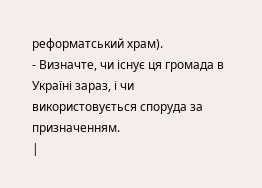реформатський храм).
- Визначте, чи існує ця громада в Україні зараз, і чи використовується споруда за призначенням.
|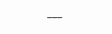___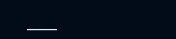___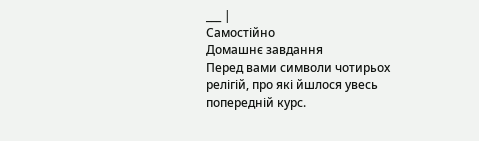___ |
Самостійно
Домашнє завдання
Перед вами символи чотирьох релігій, про які йшлося увесь попередній курс.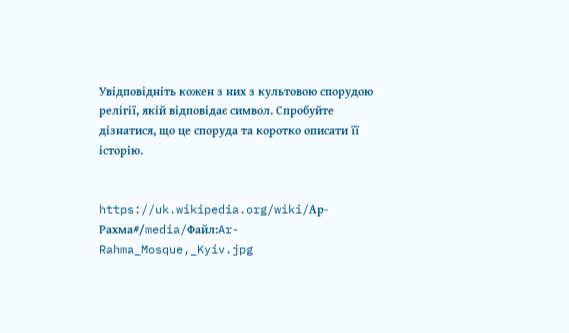Увідповідніть кожен з них з культовою спорудою релігії, якій відповідає символ. Спробуйте дізнатися, що це споруда та коротко описати її історію.


https://uk.wikipedia.org/wiki/Ар-Рахма#/media/Файл:Ar-Rahma_Mosque,_Kyiv.jpg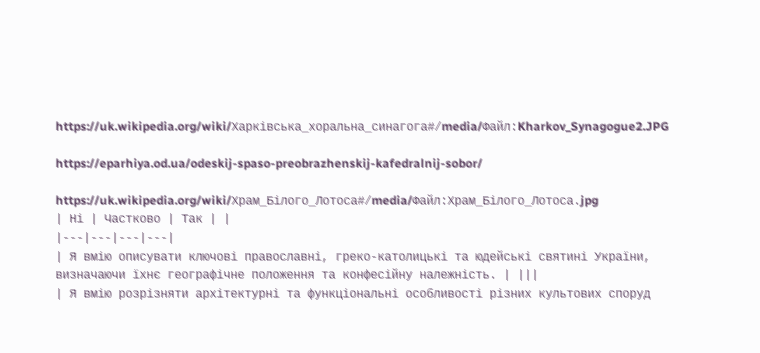https://uk.wikipedia.org/wiki/Харківська_хоральна_синагога#/media/Файл:Kharkov_Synagogue2.JPG

https://eparhiya.od.ua/odeskij-spaso-preobrazhenskij-kafedralnij-sobor/

https://uk.wikipedia.org/wiki/Храм_Білого_Лотоса#/media/Файл:Храм_Білого_Лотоса.jpg
| Ні | Частково | Так | |
|---|---|---|---|
| Я вмію описувати ключові православні, греко-католицькі та юдейські святині України, визначаючи їхнє географічне положення та конфесійну належність. | |||
| Я вмію розрізняти архітектурні та функціональні особливості різних культових споруд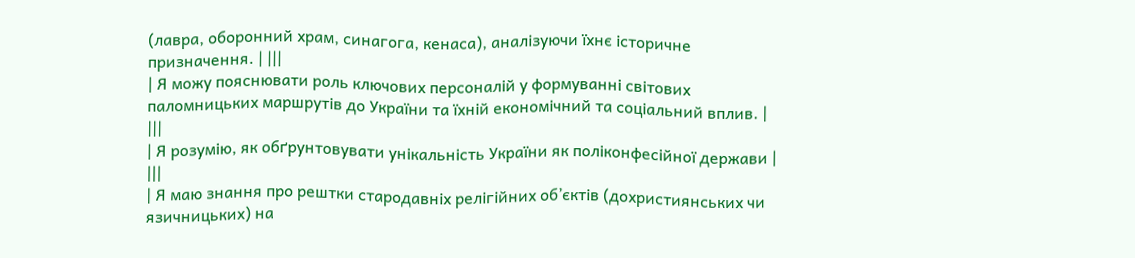(лавра, оборонний храм, синагога, кенаса), аналізуючи їхнє історичне призначення. | |||
| Я можу пояснювати роль ключових персоналій у формуванні світових паломницьких маршрутів до України та їхній економічний та соціальний вплив. | |||
| Я розумію, як обґрунтовувати унікальність України як поліконфесійної держави | |||
| Я маю знання про рештки стародавніх релігійних об’єктів (дохристиянських чи язичницьких) на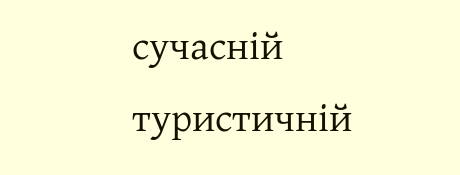сучасній туристичній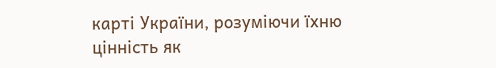карті України, розуміючи їхню цінність як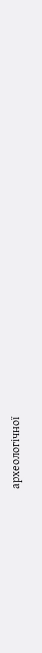археологічної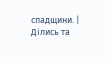спадщини. |
Ділись та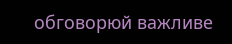обговорюй важливе